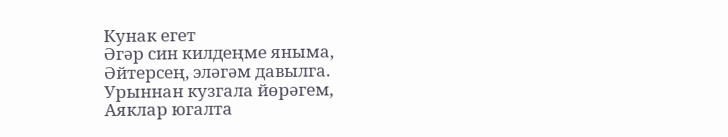Кунак егет
Әгәр син килдеңме яныма,
Әйтерсең, эләгәм давылга.
Урыннан кузгала йөрәгем,
Аяклар югалта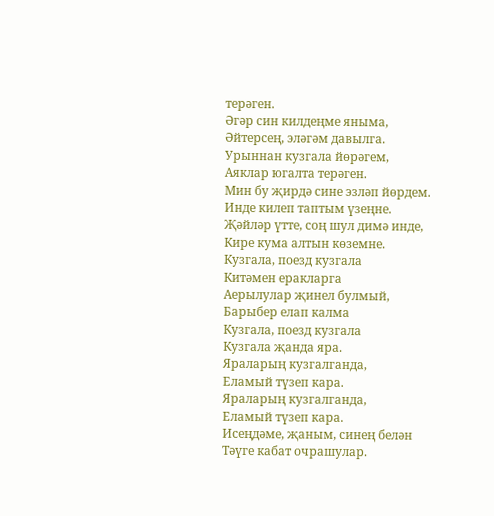терәген.
Әгәр син килдеңме яныма,
Әйтерсең, эләгәм давылга.
Урыннан кузгала йөрәгем,
Аяклар югалта терәген.
Мин бу җирдә сине эзләп йөрдем.
Инде килеп таптым үзеңне.
Җәйләр үтте, соң шул димә инде,
Кире кума алтын көземне.
Кузгала, поезд кузгала
Китәмен еракларга
Аерылулар җинел булмый,
Барыбер елап калма
Кузгала, поезд кузгала
Кузгала җанда яра.
Яраларың кузгалганда,
Еламый түзеп кара.
Яраларың кузгалганда,
Еламый түзеп кара.
Исеңдәме, җаным, синең белән
Тәүге кабат очрашулар.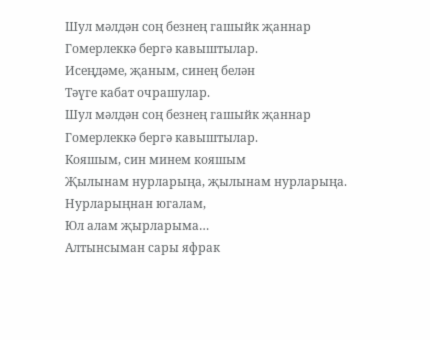Шул мәлдән соң безнең гашыйк җаннар
Гомерлеккә бергә кавыштылар.
Исеңдәме, җаным, синең белән
Тәүге кабат очрашулар.
Шул мәлдән соң безнең гашыйк җаннар
Гомерлеккә бергә кавыштылар.
Кояшым, cин минем кояшым
Җылынам нурларыңа, җылынам нурларыңа.
Нурларыңнан югалам,
Юл алам җырларыма…
Алтынсыман сары яфрак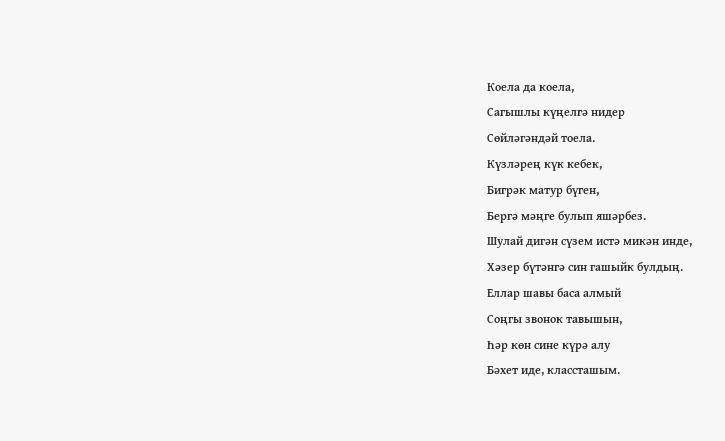Коела да коела,
Сагышлы күңелгә нидер
Сөйләгәндәй тоела.
Күзләрең күк кебек,
Бигрәк матур бүген,
Бергә мәңге булып яшәрбез.
Шулай дигән сүзем истә микән инде,
Хәзер бүтәнгә син гашыйк булдың.
Еллар шавы баса алмый
Соңгы звонок тавышын,
Һәр көн сине күрә алу
Бәхет иде, классташым.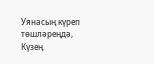Уянасың күреп төшләреңдә,
Күзең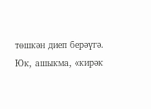төшкән диеп берәүгә.
Юк, ашыкма, «кирәк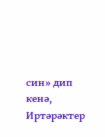син» дип кенә,
Иртәрәктер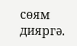сөям дияргә.